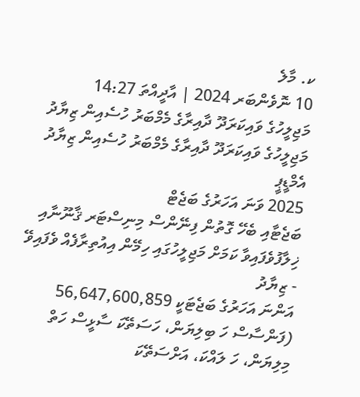ކ. މާލެ
10 ނޮވެންބަރ 2024 | އާދީއްތަ 14:27
މަޖިލީހުގެ ވައިކަރަދޫ ދާއިރާގެ މެމްބަރު ހުސެއިން ޒިޔާދު
މަޖިލީހުގެ ވައިކަރަދޫ ދާއިރާގެ މެމްބަރު ހުސެއިން ޒިޔާދު
އެމްޑީޕީ
2025 ވަނަ އަހަރުގެ ބަޖެޓް
ބަޖެޓާއި ބެހޭ ގޮތުން ފިނޭންސް މިނިސްޓަރ ޤާނޫނާއި ޚިލާފުވެފައިވާ ކަމަށް މަޖިލީހުގައި ހިމޭން އިއުތިރާފެއް ވެފައިވޭ - ޒިޔާދު
އަންނަ އަހަރުގެ ބަޖެޓަކީ 56,647,600,859 (ފަންސާސް ހަ ބިލިޔަން، ހަސަތޭކަ ސާޅީސް ހަތް މިލިޔަން، ހަ ލައްކަ، އަށްސަތޭކަ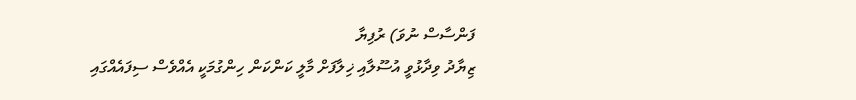ފަންސާސް ނުވަ) ރުފިޔާ
ޒިޔާދު ވިދާޅުވީ އުސޫލާއި ޚިލާފަށް މާލީ ކަންކަން ހިންގުމަކީ އެއްވެސް ސިފައެއްގައި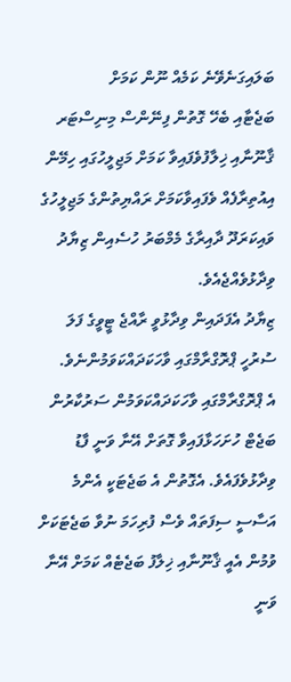ބަލައިގަނެވޭނެ ކަމެއް ނޫން ކަމަށް
ބަޖެޓާއި ބެހޭ ގޮތުން ފިނޭންސް މިނިސްޓަރ ޤާނޫނާއި ޚިލާފުވެފައިވާ ކަމަށް މަޖިލީހުގައި ހިމޭން އިއުތިރާފެއް ވެފައިވާކަމަށް ރައްޔިތުންގެ މަޖިލީހުގެ ވައިކަރަދޫ ދާއިރާގެ މެމްބަރު ހުސެއިން ޒިޔާދު ވިދާޅުވެއްޖެއެވެ.
ޒިޔާދު އެފަދައިން ވިދާޅުވީ ރާއްޖެ ޓީވީގެ ފަލަ ސުރުހީ ޕްރޮގްރާމްގައި ވާހަކަދައްކަވަމުންނެވެ.
އެ ޕްރޮގްރާމްގައި ވާހަކަދައްކަވަމުން ސަރުކާރުން ބަޖެޓް ހުށަހަޅާފައިވާ ގޮތަށް އޭނާ ވަނީ ފާޑު ވިދާޅުވެފައެވެ. އެގޮތުން އެ ބަޖެޓަކީ އެންމެ އަސާސީ ސިފަތައް ވެސް ފުރިހަމަ ނުވާ ބަޖެޓަކަށް ވުމުން އެއީ ޤާނޫނާއި ޚިލާފު ބަޖެޓެއް ކަމަށް އޭނާ ވަނީ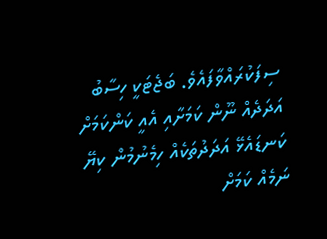ސިފަކުރައްވާފައެވެ. ބަޖެޓަކީ ހިސާބު އަދަދެއް ނޫން ކަމަށާއި އެއީ ކަންކަމަށް ކަނޑައެޅޭ އަދަދުތަކެއް ހިމެނުމުން ކިޔޭ ނަމެއް ކަމަށް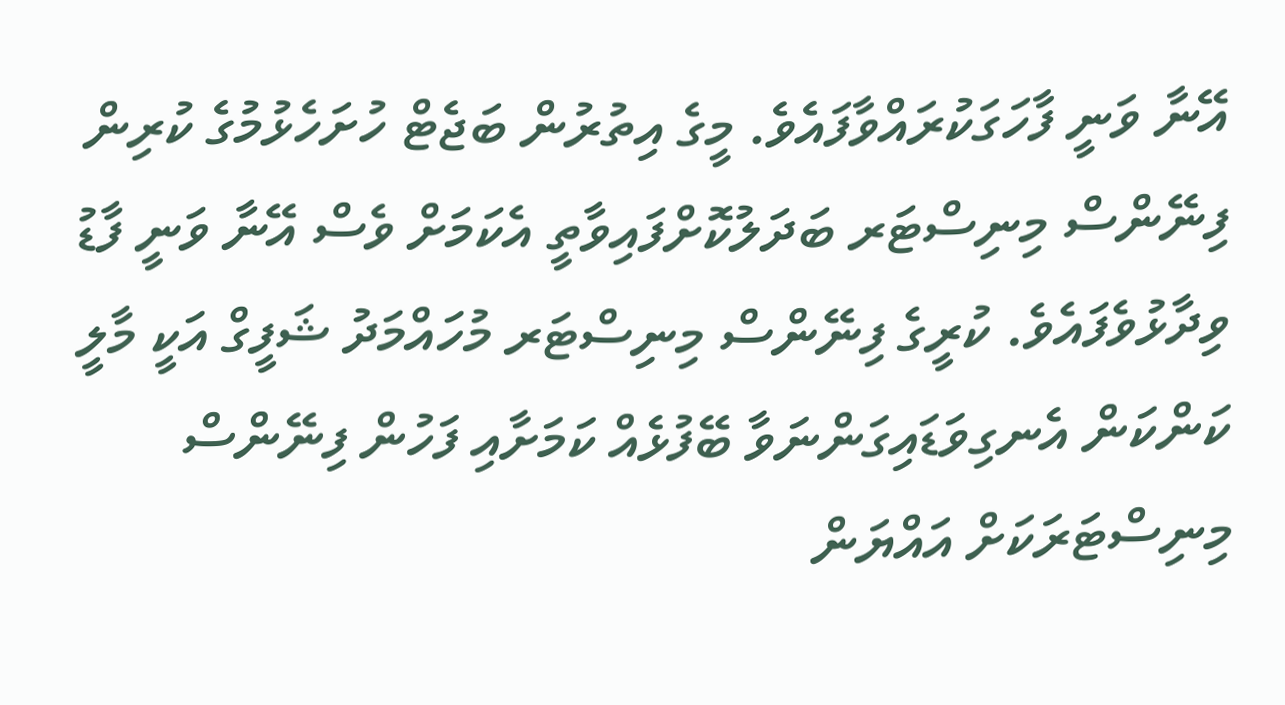އޭނާ ވަނީ ފާހަގަކުރައްވާފައެވެ. މީގެ އިތުރުން ބަޖެޓް ހުށަހެޅުމުގެ ކުރިން ފިނޭންސް މިނިސްޓަރ ބަދަލުކޮށްފައިވާތީ އެކަމަށް ވެސް އޭނާ ވަނީ ފާޑު ވިދާޅުވެފައެވެ. ކުރީގެ ފިނޭންސް މިނިސްޓަރ މުހައްމަދު ޝަފީގް އަކީ މާލީ ކަންކަން އެނގިވަޑައިގަންނަވާ ބޭފުޅެއް ކަމަށާއި ފަހުން ފިނޭންސް މިނިސްޓަރަކަށް އައްޔަން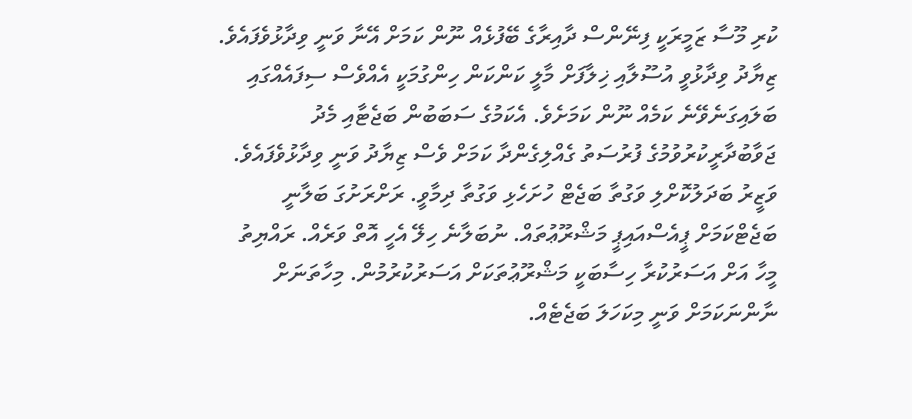ކުރި މޫސާ ޒަމީރަކީ ފިނޭންސް ދާއިރާގެ ބޭފުޅެއް ނޫން ކަމަށް އޭނާ ވަނީ ވިދާޅުވެފައެވެ. ޒިޔާދު ވިދާޅުވީ އުސޫލާއި ޚިލާފަށް މާލީ ކަންކަން ހިންގުމަކީ އެއްވެސް ސިފައެއްގައި ބަލައިގަނެވޭނެ ކަމެއް ނޫން ކަމަށެވެ. އެކަމުގެ ސަބަބުން ބަޖެޓާއި މެދު ޖަވާބުދާރީކުރުވުމުގެ ފުރުސަތު ގެއްލިގެންދާ ކަމަށް ވެސް ޒިޔާދު ވަނީ ވިދާޅުވެފައެވެ.
ވަޒީރު ބަދަލުކޮށްލި ވަގުތާ ބަޖެޓް ހުށަހެޅި ވަގުތާ ދިމާވީ. ރަށްރަށުގަ ބަލާނީ ބަޖެޓްކަމަށް ޕީއެސްއައިޕީ މަޝްރޫޢުތައް. ނުބަލާނެ ހިލޭ އެހީ އޮތް ވަރެއް. ރައްޔިތު މީހާ އަށް އަސަރުކުރާ ހިސާބަކީ މަޝްރޫޢުތަކަށް އަސަރުކުރުމުން. މިހާތަނަށް ނާންނަކަމަށް ވަނީ މިކަހަލަ ބަޖެޓެއް.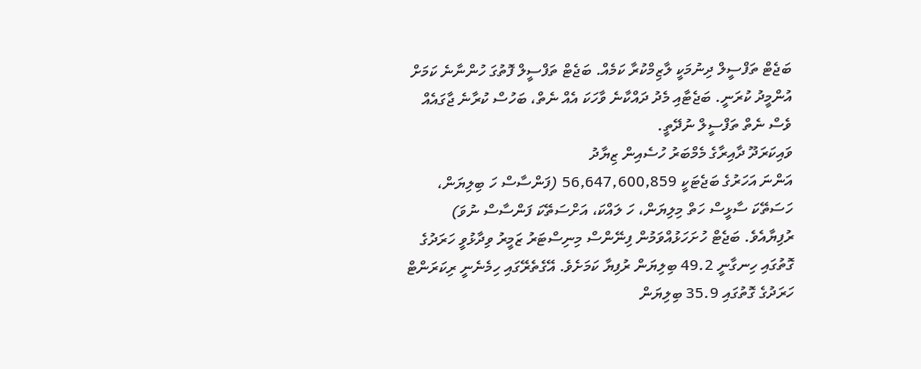ބަޖެޓް ތަފްސީލް ދިނުމަކީ ލާޒިމްކުރާ ކަމެއް. ބަޖެޓް ތަފްސީލް ފޮތުގަ ހުންނާނެ ކަމަށް އުންމީދު ކުރަނީ. ބަޖެޓާއި މެދު ދައްކާނެ ވާހަކަ އެއް ނެތް، ބަހުސް ކުރާނެ ޖާގައެއް ވެސް ނެތް ތަފްސީލް ނުދޭތީ.
ވައިކަރަދޫ ދާއިރާގެ މެމްބަރު ހުސެއިން ޒިޔާދު
އަންނަ އަހަރުގެ ބަޖެޓަކީ 56,647,600,859 (ފަންސާސް ހަ ބިލިޔަން، ހަސަތޭކަ ސާޅީސް ހަތް މިލިޔަން، ހަ ލައްކަ، އަށްސަތޭކަ ފަންސާސް ނުވަ) ރުފިޔާއެވެ. ބަޖެޓް ހުށަހަޅުއްވަމުން ފިނޭންސް މިނިސްޓަރު ޒަމީރު ވިދާޅުވީ ހަރަދުގެ ގޮތުގައި ހިނގާނީ 49.2 ބިލިޔަން ރުފިޔާ ކަމަށެވެ. އޭގެތެރޭގައި ހިމެނެނީ ރިކަރަންޓް ހަރަދުގެ ގޮތުގައި 35.9 ބިލިޔަން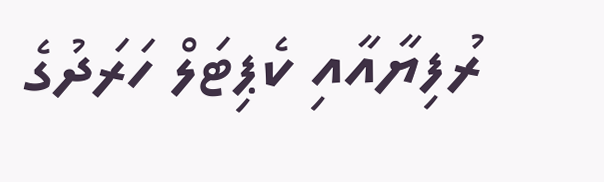ރުފިޔާއާއި ކެޕިޓަލް ހަރަދުގެ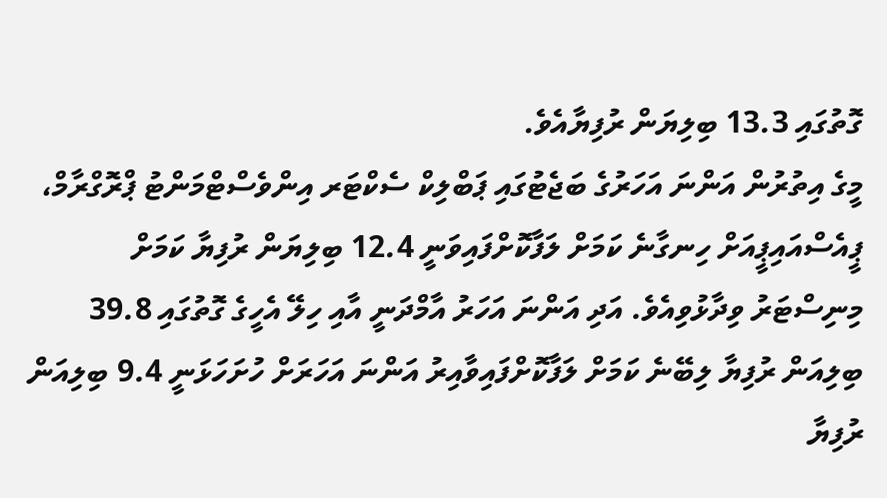ގޮތުގައި 13.3 ބިލިޔަން ރުފިޔާއެވެ.
މީގެ އިތުރުން އަންނަ އަހަރުގެ ބަޖެޓުގައި ޕަބްލިކް ސެކްޓަރ އިންވެސްޓްމަންޓު ޕްރޮގްރާމް، ޕީއެސްއައިޕީއަށް ހިނގާނެ ކަމަށް ލަފާކޮށްފައިވަނީ 12.4 ބިލިޔަން ރުފިޔާ ކަމަށް މިނިސްޓަރު ވިދާޅުވިއެވެ. އަދި އަންނަ އަހަރު އާމްދަނީ އާއި ހިލޭ އެހީގެ ގޮތުގައި 39.8 ބިލިއަން ރުފިޔާ ލިބޭނެ ކަމަށް ލަފާކޮށްފައިވާއިރު އަންނަ އަހަރަށް ހުށަހަޅަނީ 9.4 ބިލިއަން ރުފިޔާ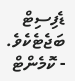ޑެފިސިޓް ބަޖެޓެކެވެ.
- ކޮމެންޓް